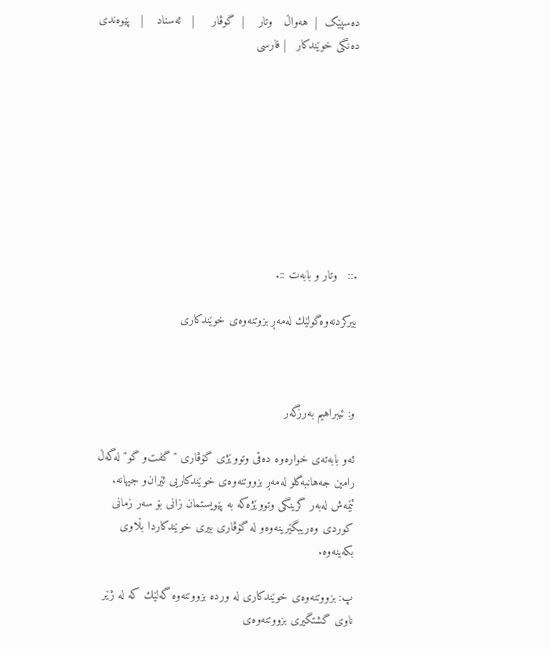ده‌سپێک  |  هه‌واڵ   وتار    |  گوڤار     |   ئه‌سناد    |   پێوه‌ندی    ده‌نگی خوێندكار   | فارسی









.::   وتار و بابه‌ت ::.

بیركردنه‌وه‌گولێك له‌مه‌ڕ بزوتنه‌وه‌ی خوێندكاری



و: ئیبراهیم به‌رزگه‌ر

ئه‌و بابه‌ته‌ی‌ خواره‌وه‌ ده‌قی‌ وتووێژی‌ گۆڤاری‌ "گفت‌و گو" له‌گه‌ڵ‌ رامین جه‌هانبه‌گلو له‌مه‌ڕ بزووتنه‌وه‌ی‌ خوێندكاریی ئێران‌و جیهانه‌. ئێمه‌ش له‌به‌ر گرینگی‌ وتووێژه‌كه‌ به‌ پێویستمان زانی‌ بۆ سه‌ر زمانی‌ كوردی‌ وه‌ریبگێرینه‌وه‌‌و له‌ گۆڤاری‌ بیری‌ خوێندكاردا بڵاوی‌ بكه‌ینه‌وه‌.

پ: بزووتنه‌وه‌ی‌ خوێندكاری‌ له‌ ورده‌ بزووتنه‌وه‌ گه‌لێك كه‌ له‌ ژێر ناوی‌ گشتگیری‌ بزووتنه‌وه‌ی‌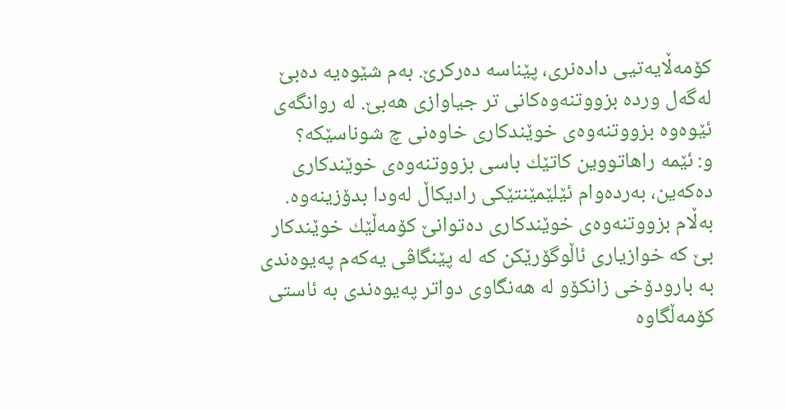كۆمه‌ڵایه‌تیی‌ داده‌نری‌، پێناسه‌ ده‌ركرێ‌. به‌م شێوه‌یه‌ ده‌بێ‌ له‌گه‌ل ورده‌ بزووتنه‌وه‌كانی‌ تر جیاوازی‌ هه‌بێ‌. له‌ روانگه‌ی‌ ئێوه‌وه‌ بزووتنه‌وه‌ی‌ خوێندكاری‌ خاوه‌نی‌ چ شوناسێكه‌؟
و: ئێمه‌ راهاتووین كاتێك باسی‌ بزووتنه‌وه‌ی‌ خوێندكاری‌ ده‌كه‌ین، به‌رده‌وام ئێلێمێنتێكی‌ رادیكاڵ‌ له‌ودا بدۆزینه‌وه‌. به‌ڵام بزووتنه‌وه‌ی‌ خوێندكاری‌ ده‌توانێ‌ كۆمه‌ڵێك خوێندكار بێ‌ كه‌ خوازیاری‌ ئاڵوگۆرێكن كه‌ له‌ پێنگاڤی‌ یه‌كه‌م په‌یوه‌ندی‌ به‌ بارودۆخی‌ زانكۆ‌و له‌ هه‌نگاوی‌ دواتر په‌یوه‌ندی‌ به‌ ئاستی‌ كۆمه‌ڵگاوه‌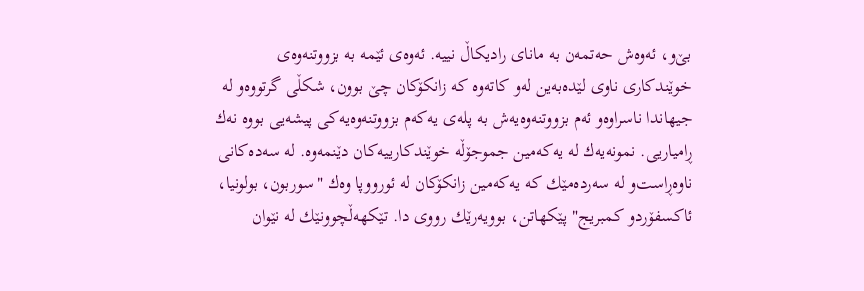بێ‌‌و، ئه‌وه‌ش حه‌تمه‌ن به‌ مانای‌ رادیكاڵ‌ نییه‌. ئه‌وه‌ی‌ ئێمه‌ به‌ بزووتنه‌وه‌ی‌ خوێندكاری‌ ناوی‌ لێده‌به‌ین له‌و كاته‌وه‌ كه‌ زانكۆكان چێ‌ بوون، شكڵی‌ گرتووه‌‌و له‌ جیهاندا ناسراوه‌‌و ئه‌م بزووتنه‌وه‌یه‌ش به‌ پله‌ی‌ یه‌كه‌م بزووتنه‌وه‌یه‌كی‌ پیشه‌یی‌ بووه‌ نه‌ك ڕامیاریی‌. نمونه‌یه‌ك له‌ یه‌كه‌مین جموجۆڵه‌ خوێندكارییه‌كان دێنمه‌وه‌. له‌ سه‌ده‌كانی‌ ناوه‌ڕاست‌و له‌ سه‌رده‌مێك كه‌ یه‌كه‌مین زانكۆكان له‌ ئورووپا وه‌ك "سوربون، بولونیا، ئاكسفۆرد‌و كمبریج" پێكهاتن، بوویه‌رێك رووی‌ دا. تێكهه‌ڵچوونێك له‌ نێوان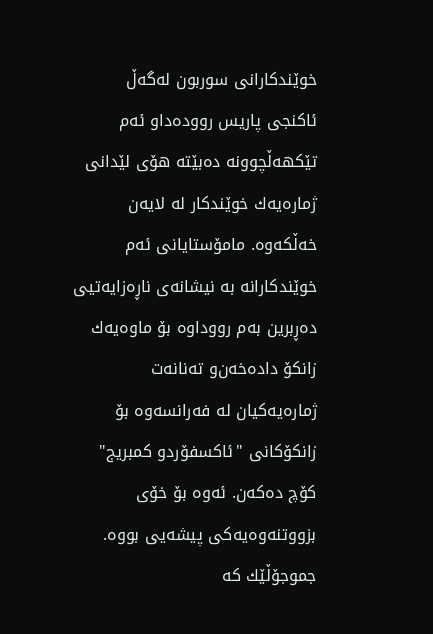خوێندكارانی‌ سوربون له‌گه‌ڵ‌ ئاكنجی‌ پاریس رووده‌دا‌و ئه‌م تێكهه‌ڵچوونه‌ ده‌بێته‌ هۆی‌ لێدانی‌ ژماره‌یه‌ك خوێندكار له‌ لایه‌ن خه‌ڵكه‌وه‌. مامۆستایانی‌ ئه‌م خوێندكارانه‌ به‌ نیشانه‌ی‌ ناڕه‌زایه‌تیی‌ ده‌ڕبرین به‌م رووداوه‌ بۆ ماوه‌یه‌ك زانكۆ داده‌خه‌ن‌و ته‌نانه‌ت ژماره‌یه‌كیان له‌ فه‌رانسه‌وه‌ بۆ زانكۆكانی‌ "ئاكسفۆرد‌و كمبریج" كۆچ ده‌كه‌ن. ئه‌وه‌ بۆ خۆی‌ بزووتنه‌وه‌یه‌كی‌ پیشه‌یی‌ بووه‌. جموجۆڵێك كه‌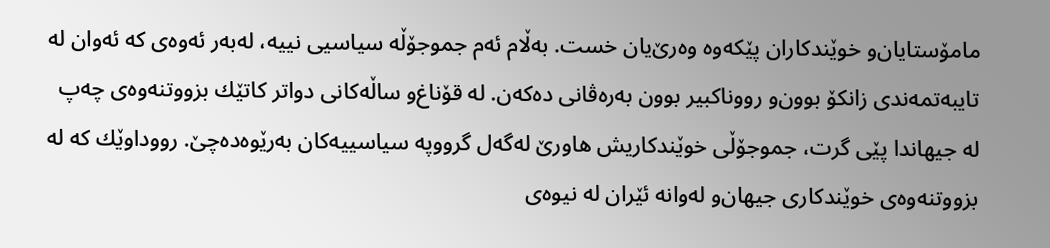مامۆستایان‌و خوێندكاران پێكه‌وه‌ وه‌رێ‌یان خست. به‌ڵام ئه‌م جموجۆڵه‌ سیاسیی‌ نییه‌، له‌به‌ر ئه‌وه‌ی‌ كه‌ ئه‌وان له‌ تایبه‌تمه‌ندی‌ زانكۆ بوون‌و رووناكبیر بوون به‌ره‌ڤانی‌ ده‌كه‌ن. له‌ قۆناغ‌و ساڵه‌كانی‌ دواتر كاتێك بزووتنه‌وه‌ی‌ چه‌پ له‌ جیهاندا پێی‌ گرت، جموجۆڵی‌ خوێندكاریش هاورێ‌ له‌گه‌ل گرووپه‌ سیاسییه‌كان به‌رێوه‌ده‌چێ‌. رووداوێك كه‌ له‌ بزووتنه‌وه‌ی‌ خوێندكاری‌ جیهان‌و له‌وانه‌ ئێران له‌ نیوه‌ی‌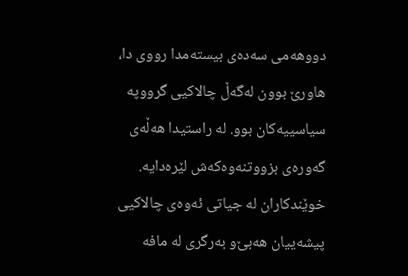دووهه‌می‌ سه‌ده‌ی‌ بیسته‌مدا رووی‌ دا، هاورێ‌ بوون له‌گه‌ڵ‌ چالاكیی‌ گرووپه‌ سیاسییه‌كان بوو. له‌ راستیدا هه‌ڵه‌ی‌ گه‌وره‌ی‌ بزووتنه‌وه‌كه‌ش لێره‌دایه‌. خوێندكاران له‌ جیاتی‌ ئه‌وه‌ی‌ چالاكیی‌ پیشه‌ییان هه‌بێ‌‌و به‌رگری‌ له‌ مافه‌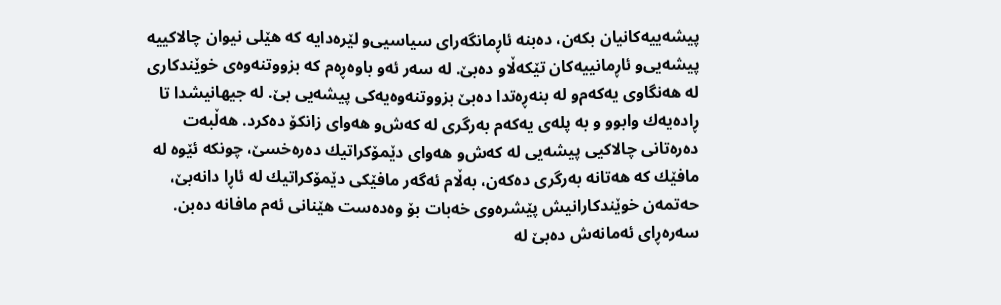پیشه‌ییه‌كانیان بكه‌ن، ده‌بنه‌ ئاڕمانگه‌رای‌ سیاسیی‌‌و لێره‌دایه‌ كه‌ هێلی‌ نیوان چالاكییه‌ پیشه‌یی‌و ئاڕمانییه‌كان تێكه‌ڵاو ده‌بێ‌. له‌ سه‌ر ئه‌و باوه‌ڕه‌م كه‌ بزووتنه‌وه‌ی‌ خوێندكاری‌ له‌ هه‌نگاوی‌ یه‌كه‌م‌و له‌ بنه‌ڕه‌تدا ده‌بێ‌ بزووتنه‌وه‌یه‌كی‌ پیشه‌یی‌ بێ‌. له‌ جیهانیشدا تا ڕاده‌یه‌ك وابوو و به‌ پله‌ی‌ یه‌كه‌م به‌رگری‌ له‌ كه‌ش‌و هه‌وای‌ زانكۆ ده‌كرد. هه‌ڵبه‌ت ده‌ره‌تانی‌ چالاكیی‌ پیشه‌یی‌ له‌ كه‌ش‌و هه‌وای‌ دێمۆكراتیك ده‌ره‌خسێ‌، چونكه‌ ئێوه‌ له‌ مافێك كه‌ هه‌تانه‌ به‌رگری‌ ده‌كه‌ن، به‌ڵام ئه‌گه‌ر مافێكی‌ دێمۆكراتیك له‌ ئاڕا دانه‌بێ‌، حه‌تمه‌ن خوێندكارانیش پێشره‌وی‌ خه‌بات بۆ وه‌ده‌ست هێنانی‌ ئه‌م مافانه‌ ده‌بن. سه‌ره‌ڕای‌ ئه‌مانه‌ش ده‌بێ‌ له‌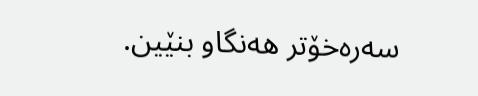سه‌ره‌خۆتر هه‌نگاو بنێین.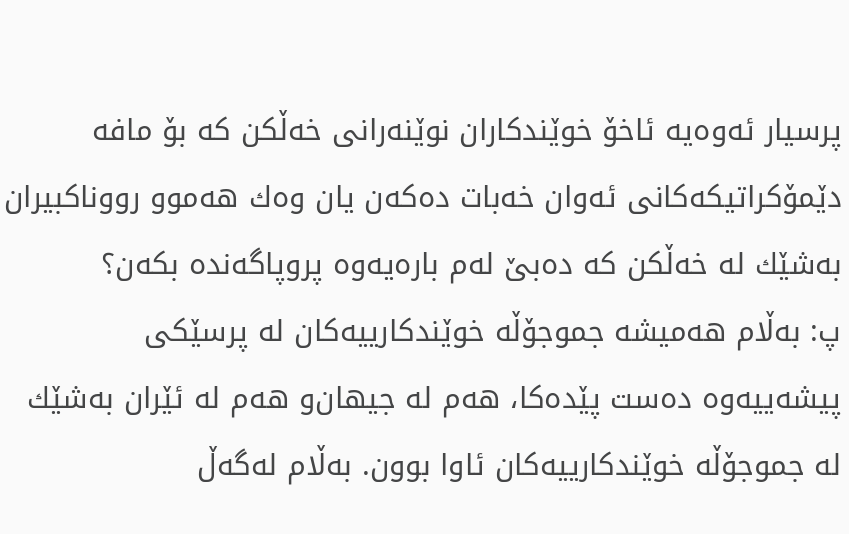پرسیار ئه‌وه‌یه‌ ئاخۆ خوێندكاران نوێنه‌رانی‌ خه‌ڵكن كه‌ بۆ مافه‌ دێمۆكراتیكه‌كانی‌ ئه‌وان خه‌بات ده‌كه‌ن یان وه‌ك هه‌موو رووناكبیران به‌شێك له‌ خه‌ڵكن كه‌ ده‌بێ‌ له‌م باره‌یه‌وه‌ پروپاگه‌نده‌ بكه‌ن؟
پ: به‌ڵام هه‌میشه‌ جموجۆڵه‌ خوێندكارییه‌كان له‌ پرسێكی‌ پیشه‌ییه‌وه‌ ده‌ست پێده‌كا، هه‌م له‌ جیهان‌و هه‌م له‌ ئێران به‌شێك له‌ جموجۆڵه‌ خوێندكارییه‌كان ئاوا بوون. به‌ڵام له‌گه‌ڵ‌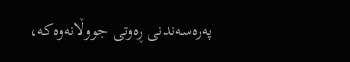په‌ره‌سه‌ندنی‌ ڕه‌وتی‌ جووڵانه‌وه‌كه‌،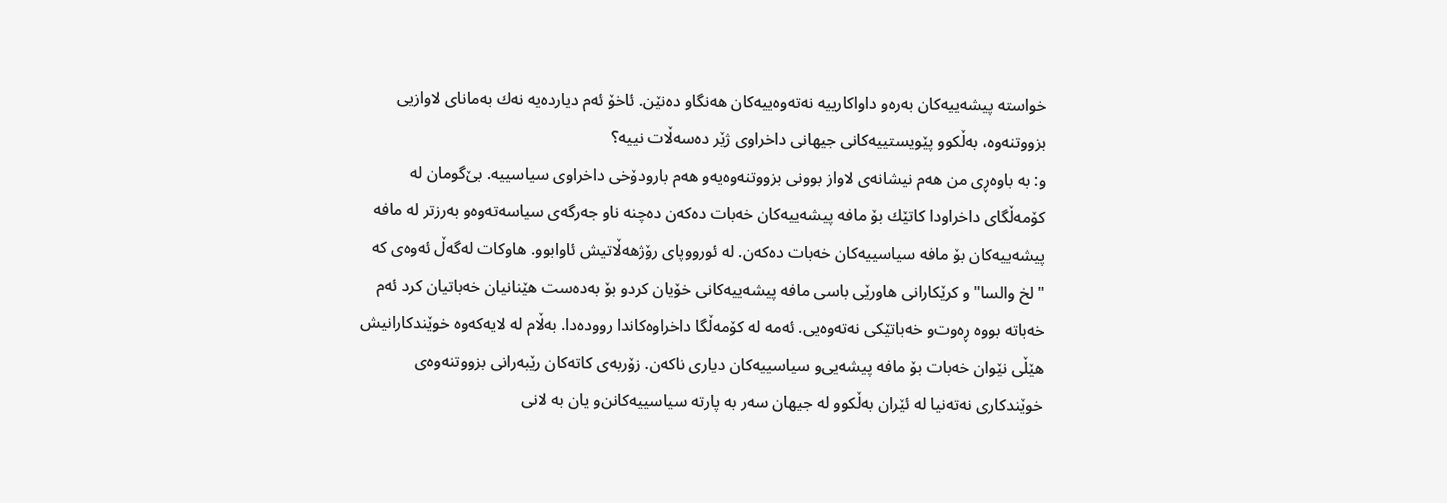خواسته‌ پیشه‌ییه‌كان به‌ره‌و داواكارییه‌ نه‌ته‌وه‌ییه‌كان هه‌نگاو ده‌نێن. ئاخۆ ئه‌م دیارده‌یه‌ نه‌ك به‌مانای‌ لاوازیی‌ بزووتنه‌وه‌، به‌ڵكوو پێویستییه‌كانی‌ جیهانی‌ داخراوی‌ ژێر ده‌سه‌ڵات نییه‌؟
و: به‌ باوه‌ڕی‌ من هه‌م نیشانه‌ی‌ لاواز بوونی‌ بزووتنه‌وه‌یه‌‌و هه‌م بارودۆخی‌ داخراوی‌ سیاسییه‌. بێ‌گومان له‌ كۆمه‌ڵگای‌ داخراودا كاتێك بۆ مافه‌ پیشه‌ییه‌كان خه‌بات ده‌كه‌ن ده‌چنه‌ ناو جه‌رگه‌ی‌ سیاسه‌ته‌وه‌‌و به‌رزتر له‌ مافه‌ پیشه‌ییه‌كان بۆ مافه‌ سیاسییه‌كان خه‌بات ده‌كه‌ن. له‌ ئورووپای‌ رۆژهه‌ڵاتیش ئاوابوو. هاوكات له‌گه‌ڵ‌ ئه‌وه‌ی‌ كه‌ "لخ والسا"و كرێكارانی‌ هاورێی‌ باسی‌ مافه‌ پیشه‌ییه‌كانی‌ خۆیان كرد‌و بۆ به‌ده‌ست هێنانیان خه‌باتیان كرد ئه‌م خه‌باته‌ بووه‌ ڕه‌وت‌و خه‌باتێكی‌ نه‌ته‌وه‌یی‌. ئه‌مه‌ له‌ كۆمه‌ڵگا داخراوه‌كاندا رووده‌دا. به‌ڵام له‌ لایه‌كه‌وه‌ خوێندكارانیش هێڵی‌ نێوان خه‌بات بۆ مافه‌ پیشه‌یی‌‌و سیاسییه‌كان دیاری‌ ناكه‌ن. زۆربه‌ی‌ كاته‌كان رێبه‌رانی‌ بزووتنه‌وه‌ی‌ خوێندكاری‌ نه‌ته‌نیا له‌ ئێران به‌ڵكوو له‌ جیهان سه‌ر به‌ پارته‌ سیاسییه‌كانن‌و یان به‌ لانی‌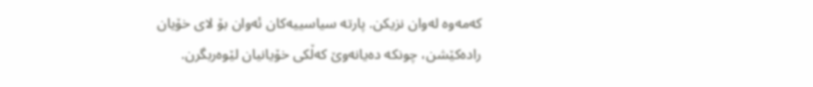كه‌مه‌وه‌ له‌وان نزیكن. پارته‌ سیاسییه‌كان ئه‌وان بۆ لای‌ خۆیان راده‌كێشن، چونكه‌ ده‌یانه‌وێ‌ كه‌ڵكی‌ خۆیانیان لێوه‌ربگرن.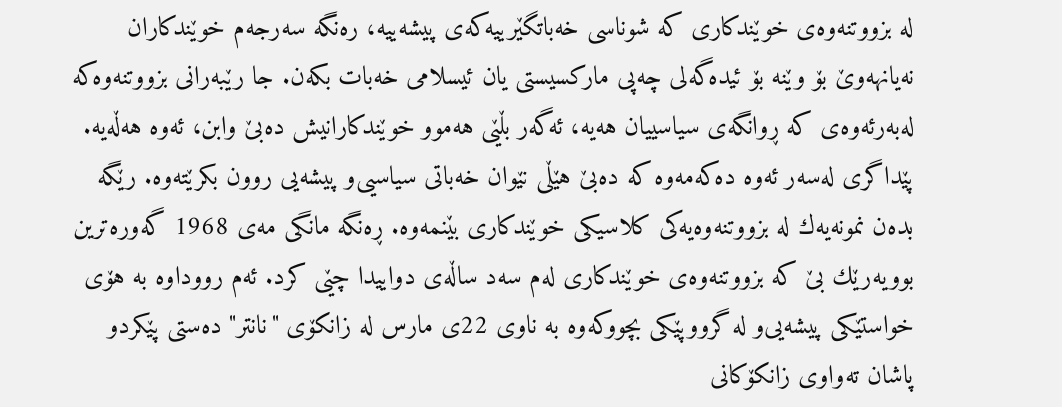له‌ بزووتنه‌وه‌ی‌ خوێندكاری‌ كه‌ شوناسی‌ خه‌باتگێرییه‌كه‌ی‌ پیشه‌ییه‌، ره‌نگه‌ سه‌رجه‌م خوێندكاران نه‌یانهه‌وێ‌ بۆ وێنه‌ بۆ ئیده‌گه‌لی‌ چه‌پی‌ ماركسیستی‌ یان ئیسلامی‌ خه‌بات بكه‌ن. جا رێبه‌رانی‌ بزووتنه‌وه‌كه‌ له‌به‌رئه‌وه‌ی‌ كه‌ ڕوانگه‌ی‌ سیاسییان هه‌یه‌، ئه‌گه‌ر بڵێی‌ هه‌موو خوێندكارانیش ده‌بێ‌ وابن، ئه‌وه‌ هه‌ڵه‌یه‌. پێداگری‌ له‌سه‌ر ئه‌وه‌ ده‌كه‌مه‌وه‌ كه‌ ده‌بێ‌ هێڵی‌ نێوان خه‌باتی‌ سیاسیی‌‌و پیشه‌یی‌ روون بكرێته‌وه‌. رێگه‌ بده‌ن نمونه‌یه‌ك له‌ بزووتنه‌وه‌یه‌كی‌ كلاسیكی‌ خوێندكاری‌ بێنمه‌وه‌. ڕه‌نگه‌ مانگی‌ مه‌ی‌ 1968 گه‌وره‌ترین بوویه‌رێك بێ‌ كه‌ بزووتنه‌وه‌ی‌ خوێندكاری‌ له‌م سه‌د ساڵه‌ی‌ دواییدا چێی‌ كرد. ئه‌م رووداوه‌ به‌ هۆی‌ خواستێكی‌ پیشه‌یی‌‌و له‌ گرووپێكی‌ بچووكه‌وه‌ به‌ ناوی‌ 22ی‌ مارس له‌ زانكۆی‌ "نانتر" ده‌ستی‌ پێكرد‌و پاشان ته‌واوی‌ زانكۆكانی‌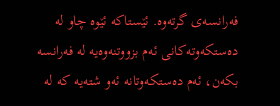فه‌رانسه‌ی‌ گرته‌وه‌. ئێستاكه‌ ئێوه‌ چاو له‌ ده‌ستكه‌وته‌كانی‌ ئه‌م بزووتنه‌وه‌یه‌ له‌ فه‌رانسه‌ بكه‌ن، ئه‌م ده‌ستكه‌وتانه‌ ئه‌و شته‌یه‌ كه‌ له‌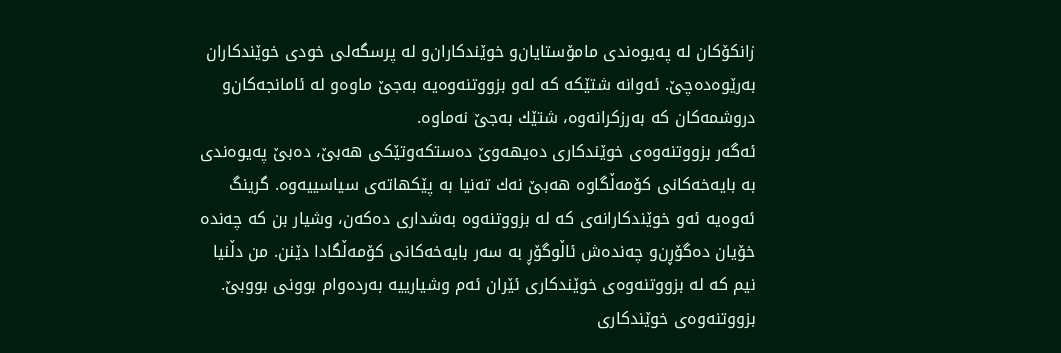زانكۆكان له‌ په‌یوه‌ندی‌ مامۆستایان‌و خوێندكاران‌و له‌ پرسگه‌لی‌ خودی‌ خوێندكاران به‌رێوه‌ده‌چێ‌. ئه‌وانه‌ شتێكه‌ كه‌ له‌و بزووتنه‌وه‌یه‌ به‌جێ‌ ماوه‌‌و له‌ ئامانجه‌كان‌و دروشمه‌كان كه‌ به‌رزكرانه‌وه‌، شتێك به‌جێ‌ نه‌ماوه‌.
ئه‌گه‌ر بزووتنه‌وه‌ی‌ خوێندكاری‌ ده‌یهه‌وێ‌ ده‌ستكه‌وتێكی‌ هه‌بێ‌، ده‌بێ‌ په‌یوه‌ندی‌ به‌ بایه‌خه‌كانی‌ كۆمه‌ڵگاوه‌ هه‌بێ‌ نه‌ك ته‌نیا به‌ پێكهاته‌ی‌ سیاسییه‌وه‌. گرینگ ئه‌وه‌یه‌ ئه‌و خوێندكارانه‌ی‌ كه‌ له‌ بزووتنه‌وه‌ به‌شداری‌ ده‌كه‌ن، وشیار بن كه‌ چه‌نده‌ خۆیان ده‌گۆڕن‌و چه‌نده‌ش ئاڵوگۆڕ به‌ سه‌ر بایه‌خه‌كانی‌ كۆمه‌ڵگادا دێنن. من دڵنیا نیم كه‌ له‌ بزووتنه‌وه‌ی‌ خوێندكاری‌ ئێران ئه‌م وشیارییه‌ به‌رده‌وام بوونی‌ بووبێ‌. بزووتنه‌وه‌ی‌ خوێندكاری‌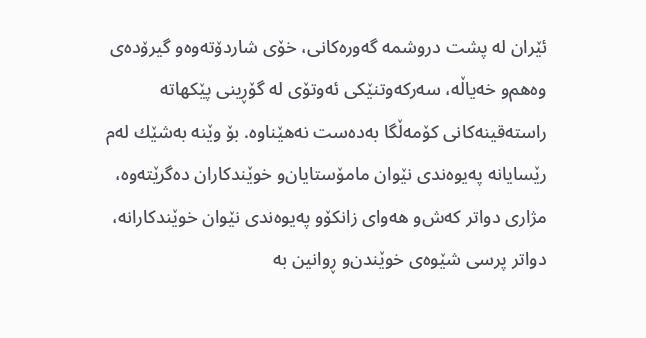ئێران له‌ پشت دروشمه‌ گه‌وره‌كانی‌، خۆی‌ شاردۆته‌وه‌‌و گیرۆده‌ی‌ وه‌هم‌و خه‌یاڵه‌، سه‌ركه‌وتنێكی‌ ئه‌وتۆی‌ له‌ گۆڕینی‌ پێكهاته‌ راسته‌قینه‌كانی‌ كۆمه‌ڵگا به‌ده‌ست نه‌هێناوه‌. بۆ وێنه‌ به‌شێك له‌م رێسایانه‌ په‌یوه‌ندی‌ نێوان مامۆستایان‌و خوێندكاران ده‌گرێته‌وه‌، مژاری‌ دواتر كه‌ش‌و هه‌وای‌ زانكۆ‌و په‌یوه‌ندی‌ نێوان خوێندكارانه‌، دواتر پرسی‌ شێوه‌ی‌ خوێندن‌و ڕوانین به‌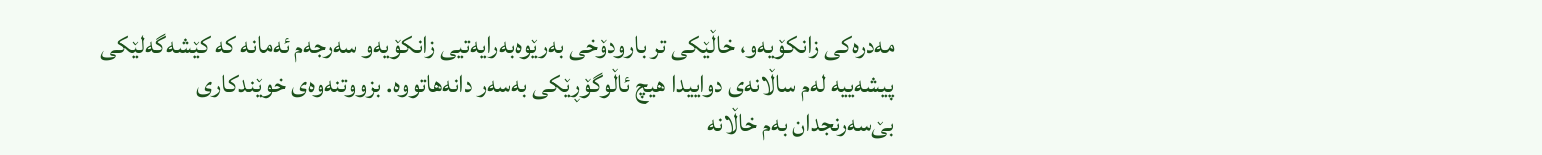مه‌دره‌كی‌ زانكۆیه‌‌و، خاڵێكی‌ تر بارودۆخی‌ به‌رێوه‌به‌رایه‌تیی‌ زانكۆیه‌‌و سه‌رجه‌م ئه‌مانه‌ كه‌ كێشه‌گه‌لێكی‌ پیشه‌ییه‌ له‌م ساڵانه‌ی‌ دواییدا هیچ ئاڵوگۆڕێكی‌ به‌سه‌ر دانه‌هاتووه‌. بزووتنه‌وه‌ی‌ خوێندكاری‌ بێ‌سه‌رنجدان به‌م خاڵانه‌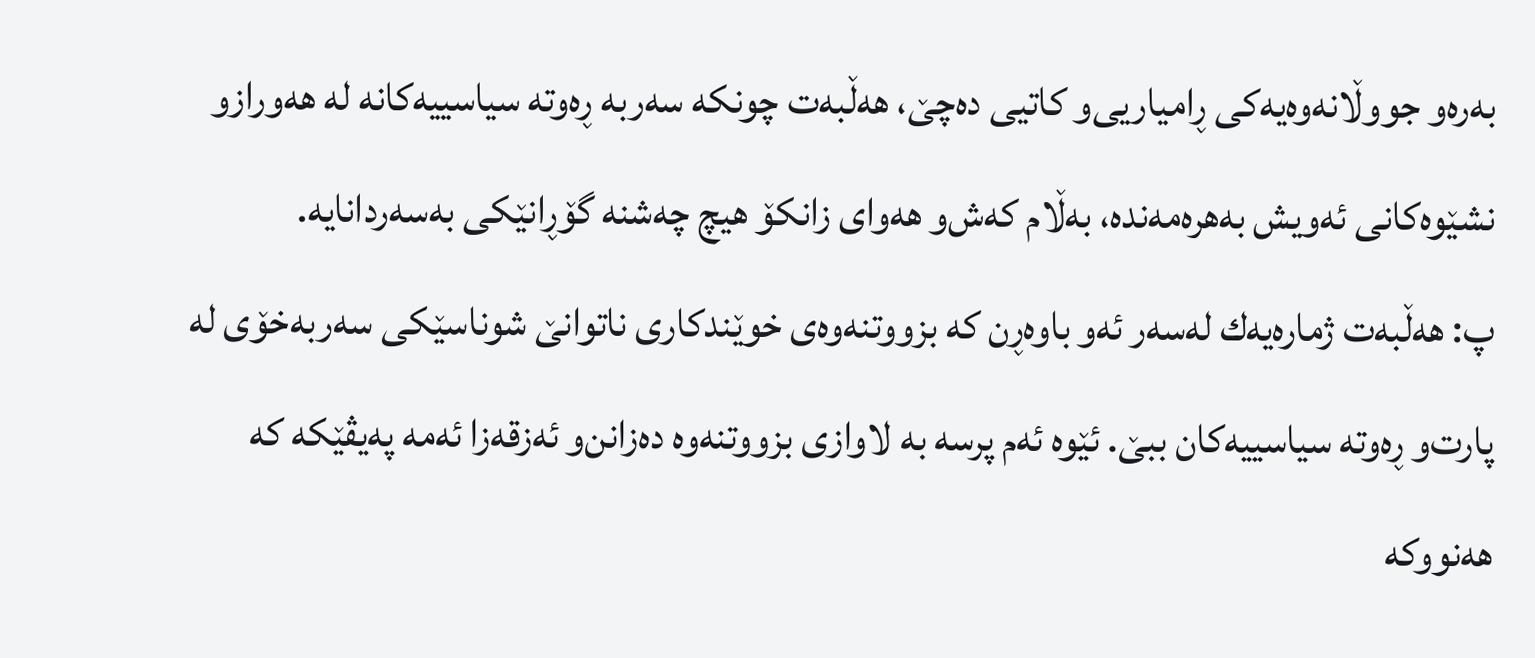به‌ره‌و جووڵانه‌وه‌یه‌كی‌ ڕامیاریی‌‌و كاتیی‌ ده‌چێ‌، هه‌ڵبه‌ت چونكه‌ سه‌ربه‌ ڕه‌وته‌ سیاسییه‌كانه‌ له‌ هه‌وراز‌و نشێوه‌كانی‌ ئه‌ویش به‌هره‌مه‌نده‌، به‌ڵام كه‌ش‌و هه‌وای‌ زانكۆ هیچ چه‌شنه‌ گۆڕانێكی‌ به‌سه‌ردانایه‌.
پ: هه‌ڵبه‌ت ژماره‌یه‌ك له‌سه‌ر ئه‌و باوه‌ڕن كه‌ بزووتنه‌وه‌ی‌ خوێندكاری‌ ناتوانێ‌ شوناسێكی‌ سه‌ربه‌خۆی‌ له‌ پارت‌و ڕه‌وته‌ سیاسییه‌كان ببێ‌. ئێوه‌ ئه‌م پرسه‌ به‌ لاوازی‌ بزووتنه‌وه‌ ده‌زانن‌و ئه‌زقه‌زا ئه‌مه‌ په‌یڤێكه‌ كه‌ هه‌نووكه‌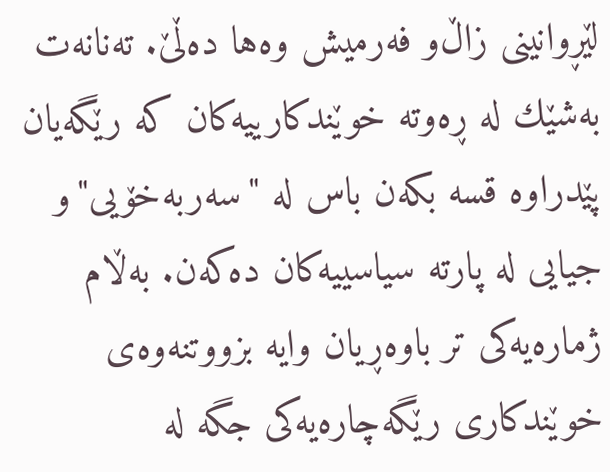لێڕوانینی‌ زاڵ‌‌و فه‌رمیش وه‌ها ده‌ڵێ‌. ته‌نانه‌ت به‌شێك له‌ ڕه‌وته‌ خوێندكارییه‌كان كه‌ رێگه‌یان پێدراوه‌ قسه‌ بكه‌ن باس له‌ "سه‌ربه‌خۆیی‌"و جیایی‌ له‌ پارته‌ سیاسییه‌كان ده‌كه‌ن. به‌ڵام ژماره‌یه‌كی‌ تر باوه‌ڕیان وایه‌ بزووتنه‌وه‌ی‌ خوێندكاری‌ رێگه‌چاره‌یه‌كی‌ جگه‌ له‌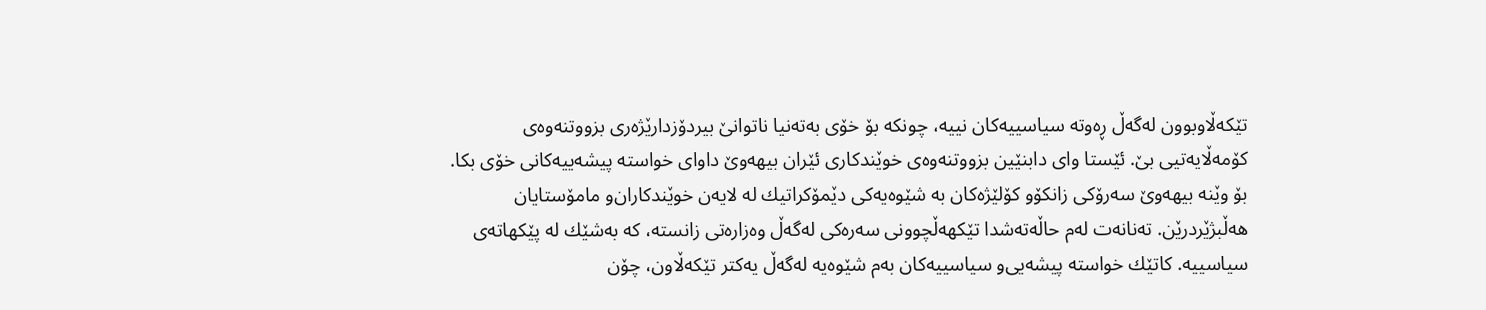تێكه‌ڵاوبوون له‌گه‌ڵ‌ ڕه‌وته‌ سیاسییه‌كان نییه‌، چونكه‌ بۆ خۆی‌ به‌ته‌نیا ناتوانێ‌ بیردۆزدارێژه‌ری‌ بزووتنه‌وه‌ی‌ كۆمه‌ڵایه‌تیی‌ بێ‌. ئێستا وای‌ دابنێین بزووتنه‌وه‌ی‌ خوێندكاری‌ ئێران بیهه‌وێ‌ داوای‌ خواسته‌ پیشه‌ییه‌كانی‌ خۆی‌ بكا. بۆ وێنه‌ بیهه‌وێ‌ سه‌رۆكی‌ زانكۆ‌و كۆلێژه‌كان به‌ شێوه‌یه‌كی‌ دێمۆكراتیك له‌ لایه‌ن خوێندكاران‌و مامۆستایان هه‌ڵبژێردرێن. ته‌نانه‌ت له‌م حاڵه‌ته‌شدا تێكهه‌ڵچوونی‌ سه‌ره‌كی‌ له‌گه‌ڵ‌ وه‌زاره‌تی‌ زانسته‌، كه‌ به‌شێك له‌ پێكهاته‌ی‌ سیاسییه‌. كاتێك خواسته‌ پیشه‌یی‌‌و سیاسییه‌كان به‌م شێوه‌یه‌ له‌گه‌ڵ‌ یه‌كتر تێكه‌ڵاون، چۆن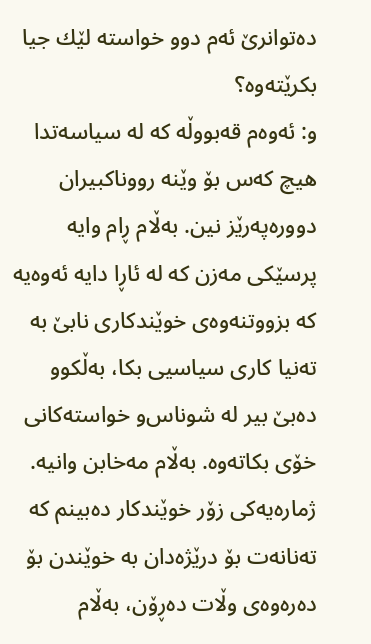ده‌توانرێ‌ ئه‌م دوو خواسته‌ لێك جیا بكرێته‌وه‌؟
و: ئه‌وه‌م قه‌بووڵه‌ كه‌ له‌ سیاسه‌تدا هیچ كه‌س بۆ وێنه‌ رووناكبیران دووره‌په‌رێز نین. به‌ڵام ڕام وایه‌ پرسێكی‌ مه‌زن كه‌ له‌ ئاڕا دایه‌ ئه‌وه‌یه‌ كه‌ بزووتنه‌وه‌ی‌ خوێندكاری‌ نابێ‌ به‌ ته‌نیا كاری‌ سیاسیی‌ بكا، به‌ڵكوو ده‌بێ‌ بیر له‌ شوناس‌و خواسته‌كانی‌ خۆی‌ بكاته‌وه‌. به‌ڵام مه‌خابن وانیه‌. ژماره‌یه‌كی‌ زۆر خوێندكار ده‌بینم كه‌ ته‌نانه‌ت بۆ درێژه‌دان به‌ خوێندن بۆ ده‌ره‌وه‌ی‌ وڵات ده‌ڕۆن، به‌ڵام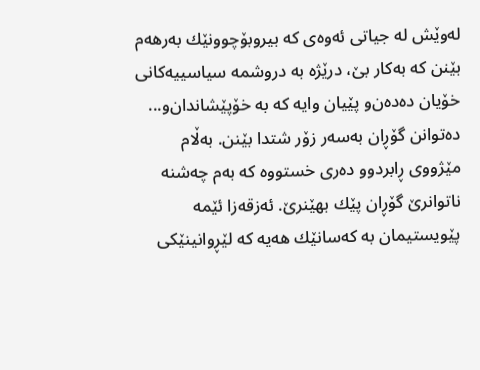له‌وێش له‌ جیاتی‌ ئه‌وه‌ی‌ كه‌ بیر‌وبۆچوونێك به‌رهه‌م بێنن كه‌ به‌كار بێ‌، درێژه‌ به‌ دروشمه‌ سیاسییه‌كانی‌ خۆیان ده‌ده‌ن‌و پێیان وایه‌ كه‌ به‌ خۆپێشاندان‌و... ده‌توانن گۆڕان به‌سه‌ر زۆر شتدا بێنن. به‌ڵام مێژووی‌ ڕابردوو ده‌ری‌ خستووه‌ كه‌ به‌م چه‌شنه‌ ناتوانرێ‌ گۆڕان پێك بهێنرێ‌. ئه‌زقه‌زا ئێمه‌ پێویستیمان به‌ كه‌سانێك هه‌یه‌ كه‌ لێڕوانینێكی‌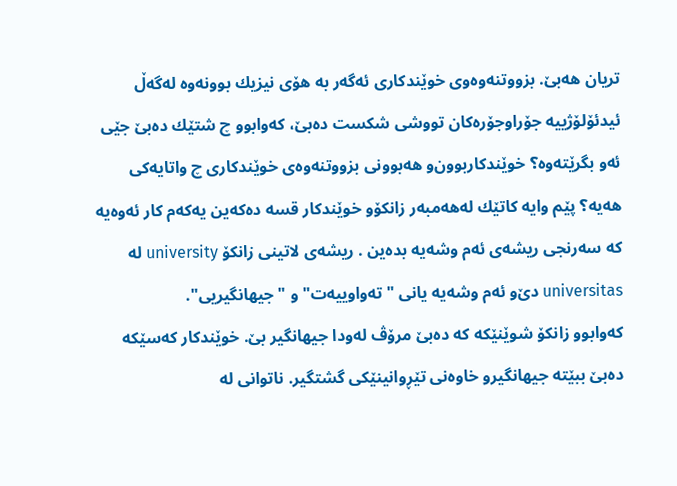تریان هه‌بێ‌. بزووتنه‌وه‌وی‌ خوێندكاری‌ ئه‌گه‌ر به‌ هۆی‌ نیزیك بوونه‌وه‌ له‌گه‌ڵ‌ ئیدئۆلۆژییه‌ جۆراوجۆره‌كان تووشی‌ شكست ده‌بێ‌، كه‌وابوو چ شتێك ده‌بێ‌ جێی‌ ئه‌و بگرێته‌وه‌؟ خوێندكاربوون‌و هه‌بوونی‌ بزووتنه‌وه‌ی‌ خوێندكاری‌ چ واتایه‌كی‌ هه‌یه‌؟ پێم وایه‌ كاتێك له‌هه‌مبه‌ر زانكۆ‌و خوێندكار قسه‌ ده‌كه‌ین یه‌كه‌م كار ئه‌وه‌یه‌ كه‌ سه‌رنجی‌ ریشه‌ی‌ ئه‌م وشه‌یه‌ بده‌ین . ریشه‌ی‌ لاتینی‌ زانكۆ university له‌ universitas دێ‌‌و ئه‌م وشه‌یه‌ یانی‌ "ته‌واوییه‌ت"و "جیهانگیریی‌".
كه‌وابوو زانكۆ شوێنێكه‌ كه‌ ده‌بێ‌ مرۆڤ له‌ودا جیهانگیر بێ‌. خوێندكار كه‌سێكه‌ ده‌بێ‌ ببێته‌ جیهانگیر‌و خاوه‌نی‌ تێڕوانینێكی‌ گشتگیر. ناتوانی‌ له‌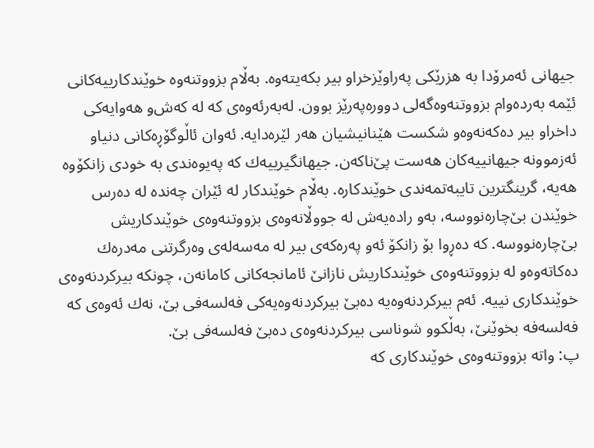جیهانی‌ ئه‌مرۆدا به‌ هزرێكی‌ په‌راوێزخراو بیر بكه‌یته‌وه‌. به‌ڵام بزووتنه‌وه‌ خوێندكارییه‌كانی‌ ئێمه‌ به‌رده‌وام بزووتنه‌وه‌گه‌لی‌ دووره‌په‌رێز بوون. له‌به‌رئه‌وه‌ی‌ كه‌ له‌ كه‌ش‌و هه‌وایه‌كی‌ داخراو بیر ده‌كه‌نه‌وه‌‌و شكست هێنانیشیان هه‌ر لێره‌دایه‌. ئه‌وان ئاڵوگۆڕه‌كانی‌ دنیا‌و ئه‌زموونه‌ جیهانییه‌كان هه‌ست پێ‌ناكه‌ن. جیهانگیرییه‌ك كه‌ په‌یوه‌ندی‌ به‌ خودی‌ زانكۆوه‌ هه‌یه‌، گرینگترین تایبه‌تمه‌ندی‌ خوێندكاره‌. به‌ڵام خوێندكار له‌ ئێران چه‌نده‌ له‌ ده‌رس خوێندن بێ‌چاره‌نووسه‌، به‌و راده‌یه‌ش له‌ جووڵانه‌وه‌ی‌ بزووتنه‌وه‌ی‌ خوێندكاریش بێ‌چاره‌نووسه‌. كه‌ ده‌ڕوا بۆ زانكۆ ئه‌و په‌ره‌كه‌ی‌ بیر له‌ مه‌سه‌له‌ی‌ وه‌رگرتنی‌ مه‌دره‌ك ده‌كاته‌وه‌‌و له‌ بزووتنه‌وه‌ی‌ خوێندكاریش نازانێ‌ ئامانجه‌كانی‌ كامانه‌ن، چونكه‌ بیركردنه‌وه‌ی‌ خوێندكاری‌ نییه‌. ئه‌م بیركردنه‌وه‌یه‌ ده‌بێ‌ بیركردنه‌وه‌یه‌كی‌ فه‌لسه‌فی‌ بێ‌، نه‌ك ئه‌وه‌ی‌ كه‌ فه‌لسه‌فه‌ بخوێنێ‌، به‌ڵكوو شوناسی‌ بیركردنه‌وه‌ی‌ ده‌بێ‌ فه‌لسه‌فی‌ بێ‌.
پ: واته‌ بزووتنه‌وه‌ی‌ خوێندكاری‌ كه‌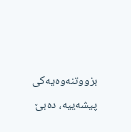بزووتنه‌وه‌یه‌كی‌ پیشه‌ییه‌، ده‌بێ‌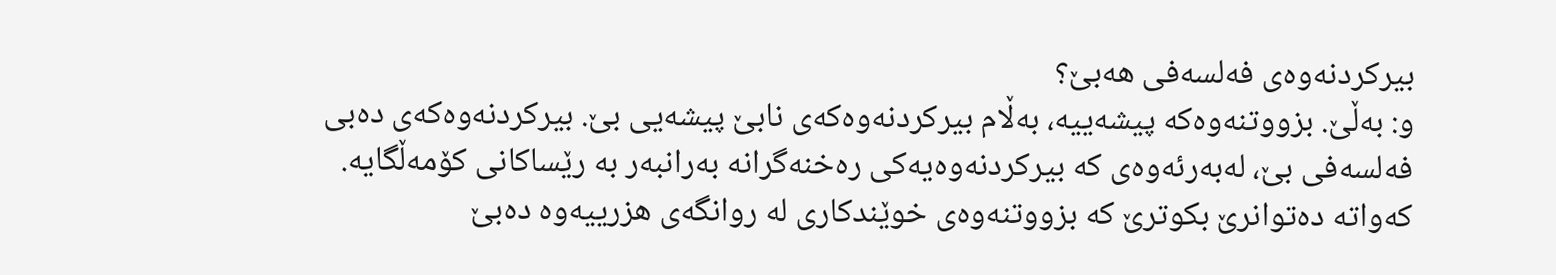بیركردنه‌وه‌ی‌ فه‌لسه‌فی‌ هه‌بێ‌؟
و: به‌ڵێ‌. بزووتنه‌وه‌كه‌ پیشه‌ییه‌، به‌ڵام بیركردنه‌وه‌كه‌ی‌ نابێ‌ پیشه‌یی‌ بێ‌. بیركردنه‌وه‌كه‌ی‌ ده‌بی‌ فه‌لسه‌فی‌ بێ‌، له‌به‌رئه‌وه‌ی‌ كه‌ بیركردنه‌وه‌یه‌كی‌ ره‌خنه‌گرانه‌ به‌رانبه‌ر به‌ رێساكانی‌ كۆمه‌ڵگایه‌. كه‌واته‌ ده‌توانرێ‌ بكوترێ‌ كه‌ بزووتنه‌وه‌ی‌ خوێندكاری‌ له‌ روانگه‌ی‌ هزرییه‌وه‌ ده‌بێ‌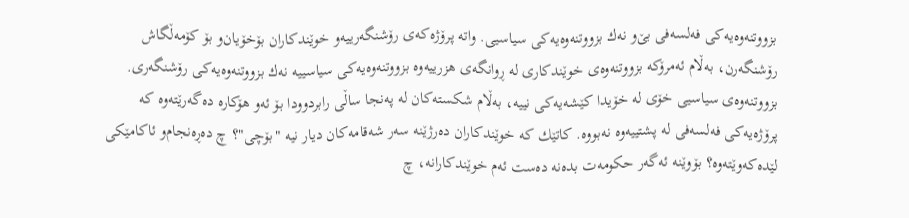بزووتنه‌وه‌یه‌كی‌ فه‌لسه‌فی‌ بێ‌‌و نه‌ك بزووتنه‌وه‌یه‌كی‌ سیاسیی‌. واته‌ پرۆژه‌كه‌ی‌ رۆشنگه‌رییه‌‌و خوێندكاران بۆخۆیان‌و بۆ كۆمه‌ڵگاش رۆشنگه‌رن، به‌ڵام ئه‌مرۆكه‌ بزووتنه‌وه‌ی‌ خوێندكاری‌ له‌ ڕوانگه‌ی‌ هزرییه‌وه‌ بزووتنه‌وه‌یه‌كی‌ سیاسییه‌ نه‌ك بزووتنه‌وه‌یه‌كی‌ رۆشنگه‌ری‌. بزووتنه‌وه‌ی‌ سیاسیی‌ خۆی‌ له‌ خۆیدا كێشه‌یه‌كی‌ نییه‌، به‌ڵام شكسته‌كان له‌ په‌نجا ساڵی‌ رابردوودا بۆ ئه‌و هۆكاره‌ ده‌گه‌رێته‌وه‌ كه‌ پرۆژه‌یه‌كی‌ فه‌لسه‌فی‌ له‌ پشتییه‌وه‌ نه‌بووه‌. كاتێك كه‌ خوێندكاران ده‌رژێنه‌ سه‌ر شه‌قامه‌كان دیار نیه‌ "بۆچی‌"؟ چ ده‌ڕه‌نجام‌و ئاكامێكی‌ لێده‌كه‌وێته‌وه‌؟ بۆوێنه‌ ئه‌گه‌ر حكومه‌ت بده‌نه‌ ده‌ست ئه‌م خوێندكارانه‌، چ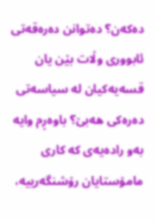ده‌كه‌ن؟ ده‌توانن ده‌ره‌قه‌تی‌ ئابووری‌ وڵات بێن یان قسه‌یه‌كیان له‌ سیاسه‌تی‌ ده‌ره‌كی‌ هه‌بێ‌؟ باوه‌ڕم وایه‌ به‌و راده‌یه‌ی‌ كه‌ كاری‌ مامۆستایان رۆشنگه‌رییه‌،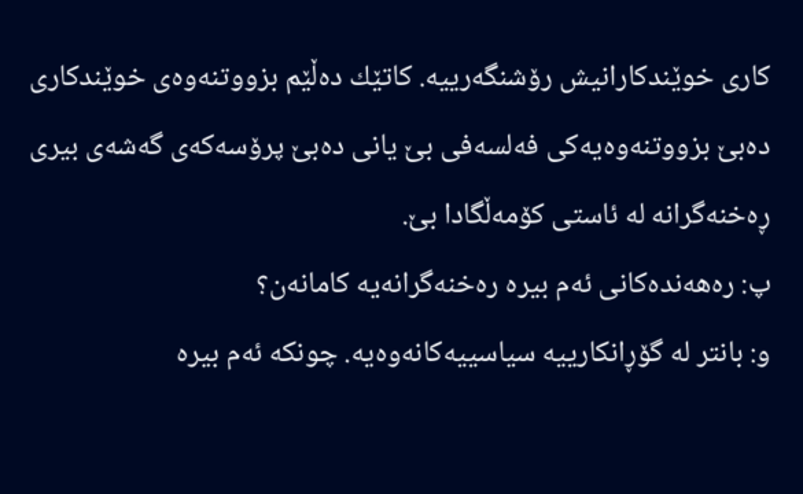كاری‌ خوێندكارانیش رۆشنگه‌رییه‌. كاتێك ده‌ڵێم بزووتنه‌وه‌ی‌ خوێندكاری‌ ده‌بێ‌ بزووتنه‌وه‌یه‌كی‌ فه‌لسه‌فی‌ بێ‌ یانی‌ ده‌بێ‌ پرۆسه‌كه‌ی‌ گه‌شه‌ی‌ بیری‌ ڕه‌خنه‌گرانه‌ له‌ ئاستی‌ كۆمه‌ڵگادا بێ‌.
پ: ره‌هه‌نده‌كانی‌ ئه‌م بیره‌ ره‌خنه‌گرانه‌یه‌ كامانه‌ن؟
و: بانتر له‌ گۆڕانكارییه‌ سیاسییه‌كانه‌وه‌یه‌. چونكه‌ ئه‌م بیره‌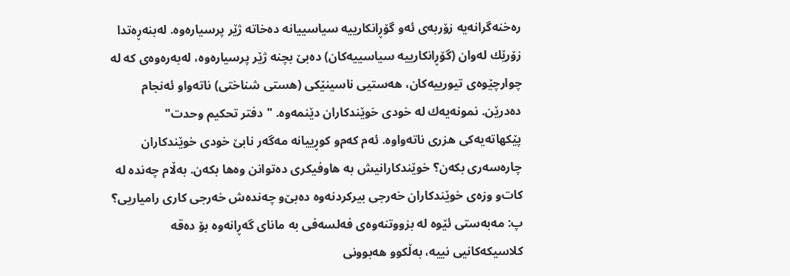ره‌خنه‌گرانه‌یه‌ زۆربه‌ی‌ ئه‌و گۆڕانكارییه‌ سیاسییانه‌ ده‌خاته‌ ژێر پرسیاره‌وه‌. له‌بنه‌ڕه‌تدا زۆرێك له‌وان (گۆڕانكارییه‌ سیاسییه‌كان) ده‌بێ‌ بچنه‌ ژێر پرسیاره‌وه‌، له‌به‌ره‌وه‌ی‌ كه‌ له‌ چوارچێوه‌ی‌ تیورییه‌كان، هه‌ستیی‌ ناسینێكی‌ (هستی‌ شناختی‌) ناته‌واو ئه‌نجام ده‌درێن. نمونه‌یه‌ك له‌ خودی‌ خوێندكاران دێنمه‌وه‌. "دفتر تحكیم وحدت" پێكهاته‌یه‌كی‌ هزری‌ ناته‌واوه‌. ئه‌م كه‌م‌و كوڕییانه‌ مه‌گه‌ر نابێ‌ خودی‌ خوێندكاران چاره‌سه‌ری‌ بكه‌ن؟ خوێندكارانیش به‌ هاوفیكری‌ ده‌توانن وه‌ها بكه‌ن. به‌ڵام چه‌نده‌ له‌ كات‌و وزه‌ی‌ خوێندكاران خه‌رجی‌ بیركردنه‌وه‌ ده‌بێ‌‌و چه‌نده‌ش خه‌رجی‌ كاری‌ رامیاریی‌؟
پ: مه‌به‌ستی‌ ئێوه‌ له‌ بزووتنه‌وه‌ی‌ فه‌لسه‌فی‌ به‌ مانای‌ گه‌ڕانه‌وه‌ بۆ ده‌قه‌ كلاسیكه‌كانیی‌ نییه‌، به‌ڵكوو هه‌بوونی‌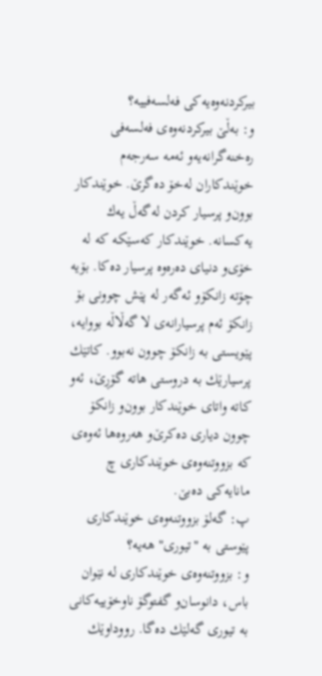بیركردنه‌وه‌یه‌كی‌ فه‌لسه‌فییه‌؟
و: به‌ڵێ‌ بیركردنه‌وه‌ی‌ فه‌لسه‌فی‌ ره‌خنه‌گرانه‌یه‌‌و ئه‌مه‌ سه‌رجه‌م خوێندكاران له‌خۆ ده‌گرێ‌. خوێندكار بوون‌و پرسیار كردن له‌گه‌ڵ‌ یه‌ك یه‌كسانه‌. خوێندكار كه‌سێكه‌ كه‌ له‌ خۆی‌‌و دنیای‌ ده‌ره‌وه‌ پرسیار ده‌كا. بۆیه‌ چۆته‌ زانكۆ‌و ئه‌گه‌ر له‌ پێش چوونی‌ بۆ زانكۆ ئه‌م پرسیارانه‌ی‌ لا گه‌ڵاڵه‌ بووایه‌، پێویستی‌ به‌ زانكۆ چوون نه‌بوو. كاتێك پرسیارێك به‌ دروستی‌ هاته‌ گۆڕێ‌، ئه‌و كاته‌ واتای‌ خوێندكار بوون‌و زانكۆ چوون دیاری‌ ده‌كرێ‌‌و هه‌روه‌ها ئه‌وه‌ی‌ كه‌ بزووتنه‌وه‌ی‌ خوێندكاری‌ چ مانایه‌كی‌ ده‌بێ‌.
پ: گه‌لۆ بزووتنه‌وه‌ی‌ خوێندكاری‌ پێوستی‌ به‌ "تیوری‌" هه‌یه‌؟
و: بزووتنه‌وه‌ی‌ خوێندكاری‌ له‌ نێوان باس، دانوسان‌و گفتوگۆ ناوخۆییه‌كانی‌ به‌ تیوری گه‌لێك ده‌گا. رووداوێك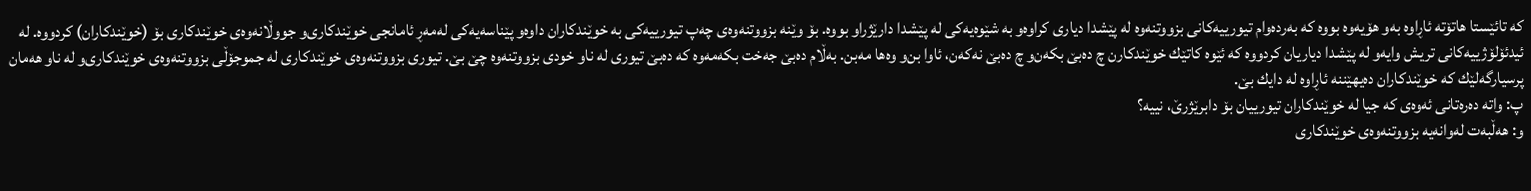كه‌ تائێستا هاتۆته‌ ئاڕاوه‌ به‌و هۆیه‌وه‌ بووه‌ كه‌ به‌رده‌وام تیورییه‌كانی‌ بزووتنه‌وه‌ له‌ پێشدا دیاری‌ كراوه‌‌و به‌ شێوه‌یه‌كی‌ له‌ پێشدا دارێژراو بووه‌. بۆ وێنه‌ بزووتنه‌وه‌ی‌ چه‌پ تیورییه‌كی‌ به‌ خوێندكاران داوه‌‌و پێناسه‌یه‌كی‌ له‌مه‌ڕ ئامانجی‌ خوێندكاری‌‌و جووڵانه‌وه‌ی‌ خوێندكاری‌ بۆ (خوێندكاران) كردووه‌. له‌ ئیدئۆلۆژییه‌كانی‌ تریش وایه‌‌و له‌ پێشدا دیاریان كردووه‌ كه‌ ئێوه‌ كاتێك خوێندكارن چ ده‌بێ‌ بكه‌ن‌و چ ده‌بێ‌ نه‌كه‌ن، ئاوا بن‌و وه‌ها مه‌بن. به‌ڵام ده‌بێ‌ جه‌خت بكه‌مه‌وه‌ كه‌ ده‌بێ‌ تیوری‌ له‌ ناو خودی‌ بزووتنه‌وه‌ چێ‌ بێ‌. تیوری‌ بزووتنه‌وه‌ی‌ خوێندكاری‌ له‌ جموجۆڵی‌ بزووتنه‌وه‌ی‌ خوێندكاری‌‌و له‌ ناو هه‌مان پرسیارگه‌لێك كه‌ خوێندكاران ده‌یهێننه‌ ئاڕاوه‌ له‌ دایك بێ‌.
پ: واته‌ ده‌ره‌تانی‌ ئه‌وه‌ی‌ كه‌ جیا له‌ خوێندكاران تیورییان بۆ دابرێژرێ‌، نییه‌؟
و: هه‌ڵبه‌ت له‌وانه‌یه‌ بزووتنه‌وه‌ی‌ خوێندكاری‌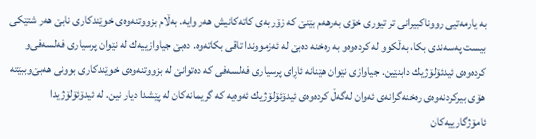به‌ یارمه‌تیی‌ رووناكبیرانی‌ تر تیوری‌ خۆی‌ به‌رهه‌م بێنێ‌ كه‌ زۆربه‌ی‌ كاته‌كانیش هه‌ر وایه‌. به‌ڵام بزووتنه‌وه‌ی‌ خوێندكاری‌ نابێ‌ هه‌ر شتێكی‌ بیست په‌سه‌ندی‌ بكا، به‌ڵكوو له‌ كرده‌وه‌‌و به‌ ره‌خنه‌ ده‌بێ‌ له‌ ئه‌زمووندا تاقی‌ بكاته‌وه‌. ده‌بێ‌ جیاوازییه‌ك له‌ نێوان پرسیاری‌ فه‌لسه‌فی‌‌و كرده‌وه‌ی‌ ئیدئۆلۆژیك دابنێین. جیاوازی‌ نێوان هێنانه‌ ئاڕای‌ پرسیاری‌ فه‌لسه‌فی‌ كه‌ ده‌توانێ‌ له‌ بزووتنه‌وه‌ی‌ خوێندكاری‌ بوونی‌ هه‌بێ‌‌وببێته‌ هۆی‌ بیركردنه‌وه‌ی‌ ره‌خنه‌گرانه‌ی‌ ئه‌وان له‌گه‌ڵ‌ كرده‌وه‌ی‌ ئیدۆئۆلۆژیك ئه‌وه‌یه‌ كه‌ گریمانه‌كان له‌ پێشدا دیار نین. له‌ ئیدۆئۆلۆژیدا ئامۆژگارییه‌كان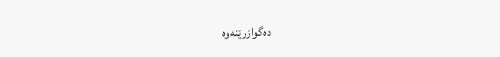ده‌گوازرێنه‌وه‌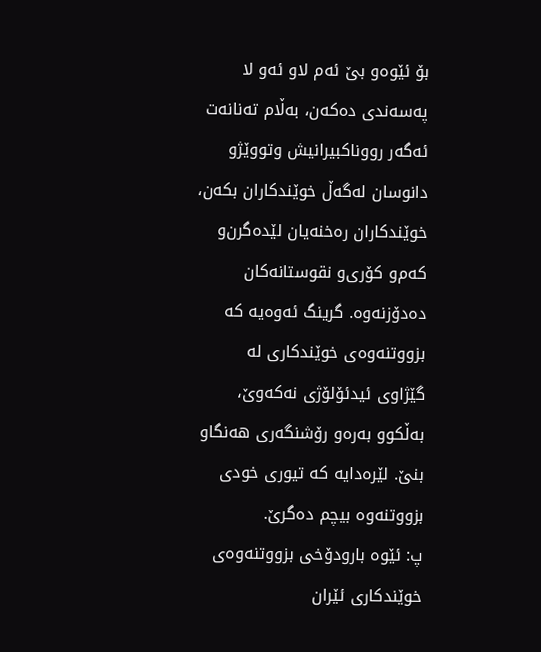بۆ ئێوه‌‌و بێ‌ ئه‌م لاو ئه‌و لا په‌سه‌ندی‌ ده‌كه‌ن، به‌ڵام ته‌نانه‌ت ئه‌گه‌ر رووناكبیرانیش وتووێژ‌و دانوسان له‌گه‌ڵ‌ خوێندكاران بكه‌ن، خوێندكاران ره‌خنه‌یان لێده‌گرن‌و كه‌م‌و كۆری‌‌و نقوستانه‌كان ده‌دۆزنه‌وه‌. گرینگ ئه‌وه‌یه‌ كه‌ بزووتنه‌وه‌ی‌ خوێندكاری‌ له‌ گێژاوی‌ ئیدئۆلۆژی‌ نه‌كه‌وێ‌، به‌ڵكوو به‌ره‌و رۆشنگه‌ری‌ هه‌نگاو بنێ‌. لێره‌دایه‌ كه‌ تیوری‌ خودی‌ بزووتنه‌وه‌ بیچم ده‌گرێ‌.
پ: ئێوه‌ بارودۆخی‌ بزووتنه‌وه‌ی‌ خوێندكاری‌ ئێران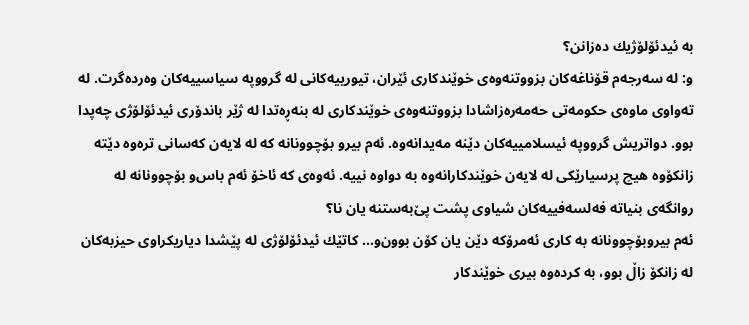به‌ ئیدئۆلۆژیك ده‌زانن؟
و: له‌ سه‌رجه‌م قۆناغه‌كان بزووتنه‌وه‌ی‌ خوێندكاری‌ ئێران، تیورییه‌كانی‌ له‌ گرووپه‌ سیاسییه‌كان وه‌رده‌گرت. له‌ ته‌واوی‌ ماوه‌ی‌ حكومه‌تی‌ حه‌مه‌ره‌زاشادا بزووتنه‌وه‌ی‌ خوێندكاری‌ له‌ بنه‌ڕه‌تدا له‌ ژێر باندۆری‌ ئیدئۆلۆژی‌ چه‌پدا بوو. دواتریش گرووپه‌ ئیسلامییه‌كان دێنه‌ مه‌یدانه‌وه‌. ئه‌م بیر‌و بۆچوونانه‌ كه‌ له‌ لایه‌ن كه‌سانی‌ تره‌وه‌ دێته‌ زانكۆوه‌ هیچ پرسیارێكی‌ له‌ لایه‌ن خوێندكارانه‌وه‌ به‌ دواوه‌ نییه‌. ئه‌وه‌ی‌ كه‌ ئاخۆ ئه‌م باس‌و بۆچوونانه‌ له‌ روانگه‌ی‌ بنیاته‌ فه‌لسه‌فییه‌كان شیاوی‌ پشت پێ‌به‌ستنه‌ یان نا؟
ئه‌م بیر‌وبۆچوونانه‌ به‌ كاری‌ ئه‌مرۆكه‌ دێن یان كۆن بوون‌و... كاتێك ئیدئۆلۆژی‌ له‌ پێشدا دیاریكراوی‌ حیزبه‌كان له‌ زانكۆ زاڵ‌ بوو، به‌ كرده‌وه‌ بیری‌ خوێندكار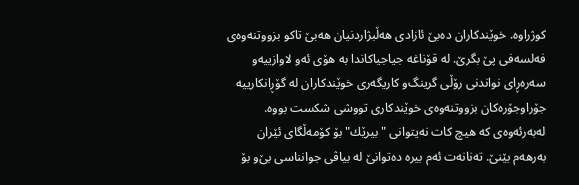كوژراوه‌. خوێندكاران ده‌بێ‌ ئازادی‌ هه‌ڵبژاردنیان هه‌بێ‌ تاكو بزووتنه‌وه‌ی‌ فه‌لسه‌فی‌ پێ‌ بگرێ‌. له‌ قۆناغه‌ جیاجیاكاندا به‌ هۆی‌ ئه‌و لاوازییه‌‌و سه‌ره‌ڕای‌ نواندنی‌ رۆڵی‌ گرینگ‌و كاریگه‌ری‌ خوێندكاران له‌ گۆڕانكارییه‌ جۆراوجۆره‌كان بزووتنه‌وه‌ی‌ خوێندكاری‌ تووشی‌ شكست بووه‌. له‌به‌رئه‌وه‌ی‌ كه‌ هیچ كات نه‌یتوانی‌ "بیرێك" بۆ كۆمه‌ڵگای‌ ئێران به‌رهه‌م بێنێ‌. ته‌نانه‌ت ئه‌م بیره‌ ده‌توانێ‌ له‌ بیاڤی‌ جوانناسی‌ بێ‌‌و بۆ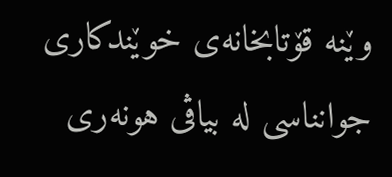وێنه‌ قۆتابخانه‌ی‌ خوێندكاری‌ جوانناسی‌ له‌ بیاڤی‌ هونه‌ری‌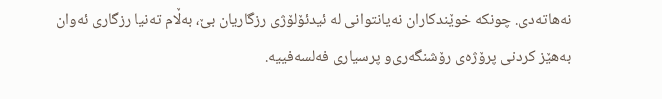نه‌هاته‌دی‌. چونكه‌ خوێندكاران نه‌یانتوانی‌ له‌ ئیدئۆلۆژی‌ رزگاریان بێ‌، به‌ڵام ته‌نیا رزگاری‌ ئه‌وان به‌هێز كردنی‌ پرۆژه‌ی‌ رۆشنگه‌ری‌‌و پرسیاری‌ فه‌لسه‌فییه‌.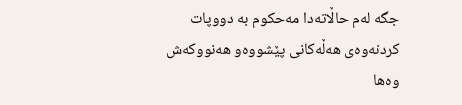جگه‌ له‌م حاڵاته‌دا مه‌حكوم به‌ دووپات كردنه‌وه‌ی‌ هه‌ڵه‌كانی‌ پێشووه‌‌و هه‌نووكه‌ش وه‌ها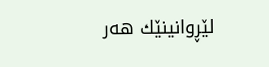لێڕوانینێك هه‌ر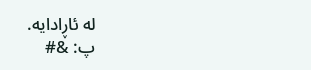له‌ ئاڕادایه‌.
پ: &#